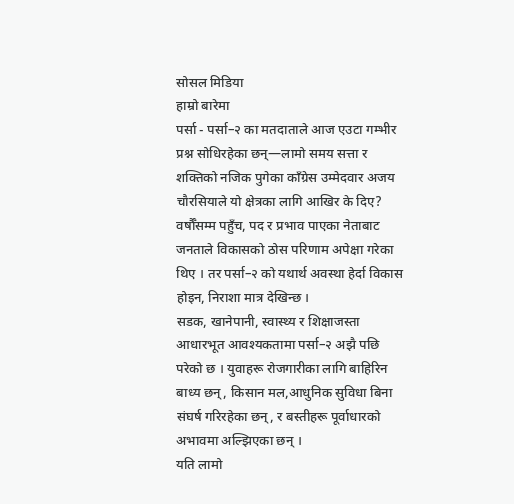सोसल मिडिया
हाम्रो बारेमा
पर्सा - पर्सा–२ का मतदाताले आज एउटा गम्भीर प्रश्न सोधिरहेका छन्—लामो समय सत्ता र शक्तिको नजिक पुगेका काँग्रेस उम्मेदवार अजय चौरसियाले यो क्षेत्रका लागि आखिर के दिए?
वर्षौँसम्म पहुँच, पद र प्रभाव पाएका नेताबाट जनताले विकासको ठोस परिणाम अपेक्षा गरेका थिए । तर पर्सा–२ को यथार्थ अवस्था हेर्दा विकास होइन, निराशा मात्र देखिन्छ ।
सडक, खानेपानी, स्वास्थ्य र शिक्षाजस्ता आधारभूत आवश्यकतामा पर्सा–२ अझै पछि परेको छ । युवाहरू रोजगारीका लागि बाहिरिन बाध्य छन्, किसान मल,आधुनिक सुविधा बिना संघर्ष गरिरहेका छन्, र बस्तीहरू पूर्वाधारको अभावमा अल्झिएका छन् ।
यति लामो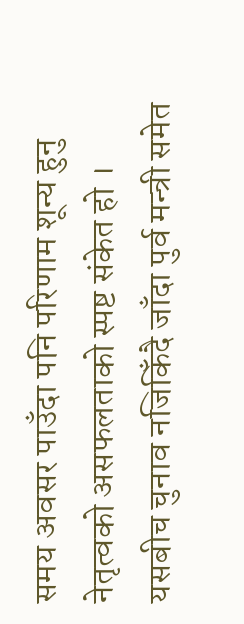समय अवसर पाउँदा पनि परिणाम शून्य हुनु नेतृत्वको असफलताको स्पष्ट संकेत हो ।
यसबीच चुनाव नजिकिँदै जाँदा पुर्व मन्त्री समेत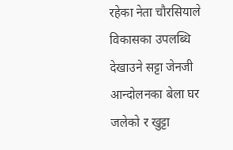रहेका नेता चौरसियाले विकासका उपलब्धि देखाउने सट्टा जेनजी आन्दोलनका बेला घर जलेको र खुट्टा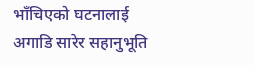भाँचिएको घटनालाई अगाडि सारेर सहानुभूति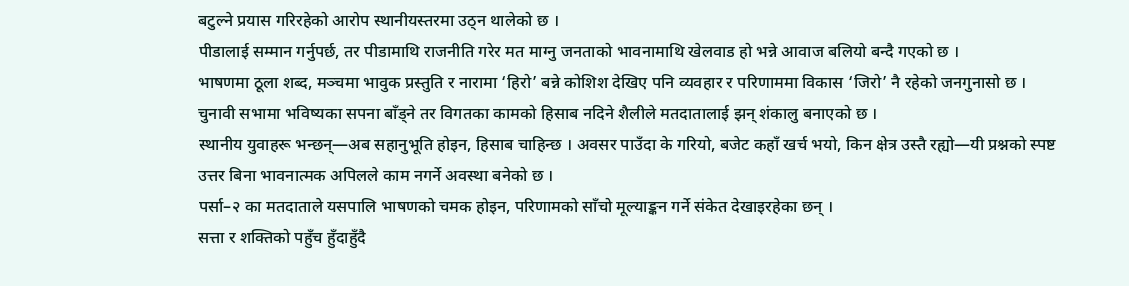बटुल्ने प्रयास गरिरहेको आरोप स्थानीयस्तरमा उठ्न थालेको छ ।
पीडालाई सम्मान गर्नुपर्छ, तर पीडामाथि राजनीति गरेर मत माग्नु जनताको भावनामाथि खेलवाड हो भन्ने आवाज बलियो बन्दै गएको छ ।
भाषणमा ठूला शब्द, मञ्चमा भावुक प्रस्तुति र नारामा ‘हिरो’ बन्ने कोशिश देखिए पनि व्यवहार र परिणाममा विकास ‘जिरो’ नै रहेको जनगुनासो छ ।
चुनावी सभामा भविष्यका सपना बाँड्ने तर विगतका कामको हिसाब नदिने शैलीले मतदातालाई झन् शंकालु बनाएको छ ।
स्थानीय युवाहरू भन्छन्—अब सहानुभूति होइन, हिसाब चाहिन्छ । अवसर पाउँदा के गरियो, बजेट कहाँ खर्च भयो, किन क्षेत्र उस्तै रह्यो—यी प्रश्नको स्पष्ट उत्तर बिना भावनात्मक अपिलले काम नगर्ने अवस्था बनेको छ ।
पर्सा–२ का मतदाताले यसपालि भाषणको चमक होइन, परिणामको साँचो मूल्याङ्कन गर्ने संकेत देखाइरहेका छन् ।
सत्ता र शक्तिको पहुँच हुँदाहुँदै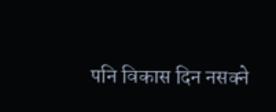पनि विकास दिन नसक्ने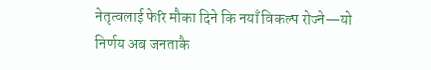नेतृत्वलाई फेरि मौका दिने कि नयाँ विकल्प रोज्ने—यो निर्णय अब जनताकै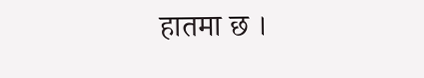हातमा छ ।